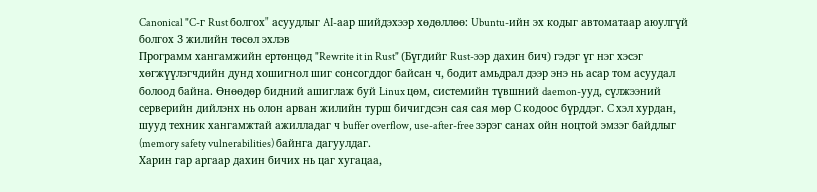Canonical "C-г Rust болгох" асуудлыг AI-аар шийдэхээр хөдөллөө: Ubuntu-ийн эх кодыг автоматаар аюулгүй болгох 3 жилийн төсөл эхлэв
Программ хангамжийн ертөнцөд "Rewrite it in Rust" (Бүгдийг Rust-ээр дахин бич) гэдэг үг нэг хэсэг хөгжүүлэгчдийн дунд хошигнол шиг сонсогддог байсан ч, бодит амьдрал дээр энэ нь асар том асуудал болоод байна. Өнөөдөр бидний ашиглаж буй Linux цөм, системийн түвшний daemon-ууд, сүлжээний серверийн дийлэнх нь олон арван жилийн турш бичигдсэн сая сая мөр C кодоос бүрддэг. C хэл хурдан, шууд техник хангамжтай ажилладаг ч buffer overflow, use-after-free зэрэг санах ойн ноцтой эмзэг байдлыг (memory safety vulnerabilities) байнга дагуулдаг.
Харин гар аргаар дахин бичих нь цаг хугацаа,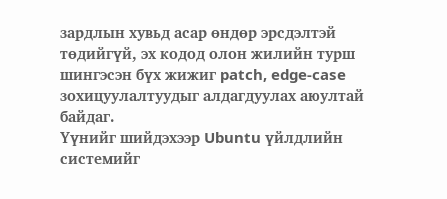зардлын хувьд асар өндөр эрсдэлтэй төдийгүй, эх кодод олон жилийн турш шингэсэн бүх жижиг patch, edge-case зохицуулалтуудыг алдагдуулах аюултай байдаг.
Үүнийг шийдэхээр Ubuntu үйлдлийн системийг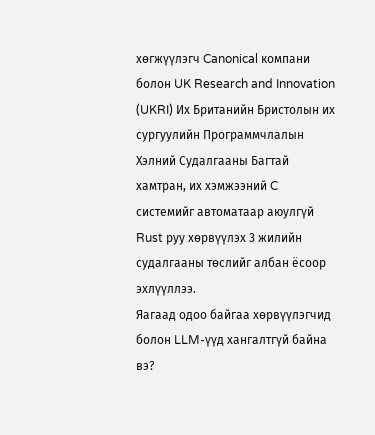хөгжүүлэгч Canonical компани болон UK Research and Innovation (UKRI) Их Британийн Бристолын их сургуулийн Программчлалын Хэлний Судалгааны Багтай хамтран, их хэмжээний C системийг автоматаар аюулгүй Rust руу хөрвүүлэх 3 жилийн судалгааны төслийг албан ёсоор эхлүүллээ.
Яагаад одоо байгаа хөрвүүлэгчид болон LLM-үүд хангалтгүй байна вэ?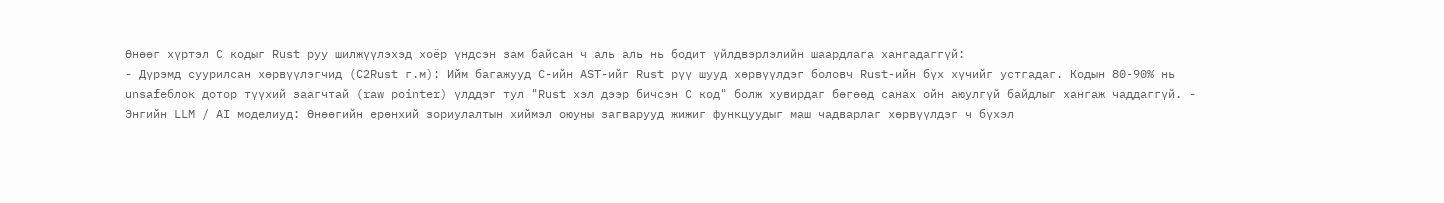Өнөөг хүртэл C кодыг Rust руу шилжүүлэхэд хоёр үндсэн зам байсан ч аль аль нь бодит үйлдвэрлэлийн шаардлага хангадаггүй:
- Дүрэмд суурилсан хөрвүүлэгчид (C2Rust г.м): Ийм багажууд C-ийн AST-ийг Rust рүү шууд хөрвүүлдэг боловч Rust-ийн бүх хүчийг устгадаг. Кодын 80-90% нь
unsafeблок дотор түүхий заагчтай (raw pointer) үлддэг тул "Rust хэл дээр бичсэн C код" болж хувирдаг бөгөөд санах ойн аюулгүй байдлыг хангаж чаддаггүй. - Энгийн LLM / AI моделиуд: Өнөөгийн ерөнхий зориулалтын хиймэл оюуны загварууд жижиг функцуудыг маш чадварлаг хөрвүүлдэг ч бүхэл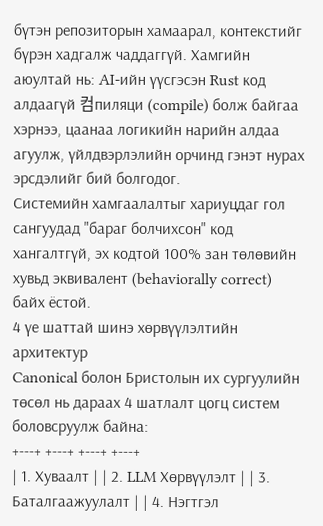бүтэн репозиторын хамаарал, контекстийг бүрэн хадгалж чаддаггүй. Хамгийн аюултай нь: AI-ийн үүсгэсэн Rust код алдаагүй 컴пиляци (compile) болж байгаа хэрнээ, цаанаа логикийн нарийн алдаа агуулж, үйлдвэрлэлийн орчинд гэнэт нурах эрсдэлийг бий болгодог.
Системийн хамгаалалтыг хариуцдаг гол сангуудад "бараг болчихсон" код хангалтгүй, эх кодтой 100% зан төлөвийн хувьд эквивалент (behaviorally correct) байх ёстой.
4 үе шаттай шинэ хөрвүүлэлтийн архитектур
Canonical болон Бристолын их сургуулийн төсөл нь дараах 4 шатлалт цогц систем боловсруулж байна:
+---+ +---+ +---+ +---+
| 1. Хуваалт | | 2. LLM Хөрвүүлэлт | | 3. Баталгаажуулалт | | 4. Нэгтгэл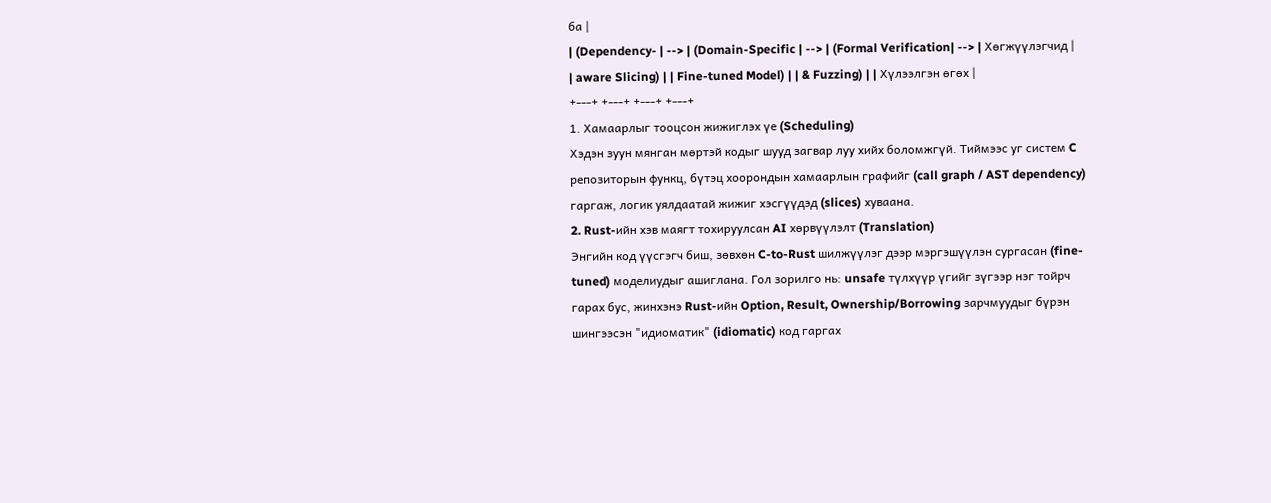ба |
| (Dependency- | --> | (Domain-Specific | --> | (Formal Verification| --> | Хөгжүүлэгчид |
| aware Slicing) | | Fine-tuned Model) | | & Fuzzing) | | Хүлээлгэн өгөх |
+---+ +---+ +---+ +---+
1. Хамаарлыг тооцсон жижиглэх үе (Scheduling)
Хэдэн зуун мянган мөртэй кодыг шууд загвар луу хийх боломжгүй. Тиймээс уг систем C репозиторын функц, бүтэц хоорондын хамаарлын графийг (call graph / AST dependency) гаргаж, логик уялдаатай жижиг хэсгүүдэд (slices) хуваана.
2. Rust-ийн хэв маягт тохируулсан AI хөрвүүлэлт (Translation)
Энгийн код үүсгэгч биш, зөвхөн C-to-Rust шилжүүлэг дээр мэргэшүүлэн сургасан (fine-tuned) моделиудыг ашиглана. Гол зорилго нь: unsafe түлхүүр үгийг зүгээр нэг тойрч гарах бус, жинхэнэ Rust-ийн Option, Result, Ownership/Borrowing зарчмуудыг бүрэн шингээсэн "идиоматик" (idiomatic) код гаргах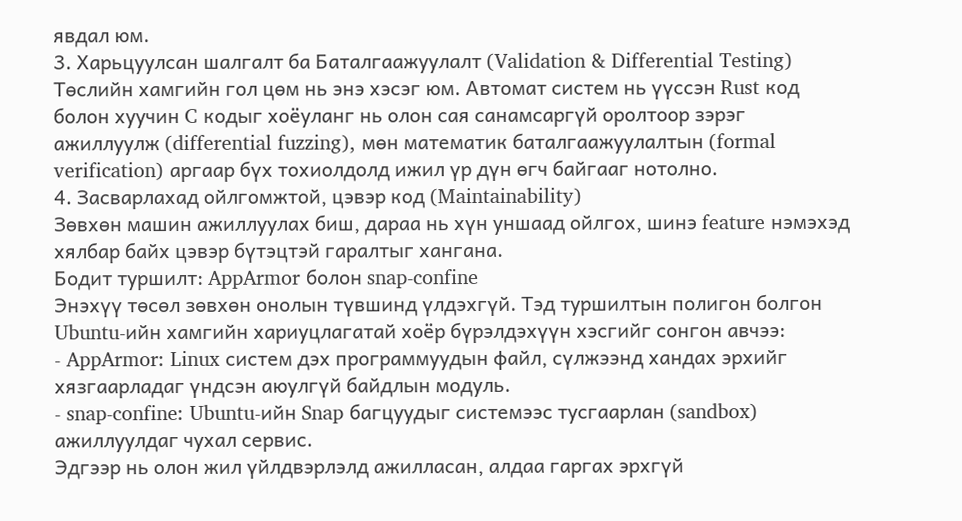явдал юм.
3. Харьцуулсан шалгалт ба Баталгаажуулалт (Validation & Differential Testing)
Төслийн хамгийн гол цөм нь энэ хэсэг юм. Автомат систем нь үүссэн Rust код болон хуучин C кодыг хоёуланг нь олон сая санамсаргүй оролтоор зэрэг ажиллуулж (differential fuzzing), мөн математик баталгаажуулалтын (formal verification) аргаар бүх тохиолдолд ижил үр дүн өгч байгааг нотолно.
4. Засварлахад ойлгомжтой, цэвэр код (Maintainability)
Зөвхөн машин ажиллуулах биш, дараа нь хүн уншаад ойлгох, шинэ feature нэмэхэд хялбар байх цэвэр бүтэцтэй гаралтыг хангана.
Бодит туршилт: AppArmor болон snap-confine
Энэхүү төсөл зөвхөн онолын түвшинд үлдэхгүй. Тэд туршилтын полигон болгон Ubuntu-ийн хамгийн хариуцлагатай хоёр бүрэлдэхүүн хэсгийг сонгон авчээ:
- AppArmor: Linux систем дэх программуудын файл, сүлжээнд хандах эрхийг хязгаарладаг үндсэн аюулгүй байдлын модуль.
- snap-confine: Ubuntu-ийн Snap багцуудыг системээс тусгаарлан (sandbox) ажиллуулдаг чухал сервис.
Эдгээр нь олон жил үйлдвэрлэлд ажилласан, алдаа гаргах эрхгүй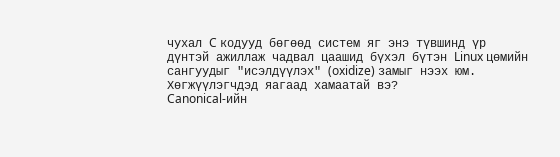чухал C кодууд бөгөөд систем яг энэ түвшинд үр дүнтэй ажиллаж чадвал цаашид бүхэл бүтэн Linux цөмийн сангуудыг "исэлдүүлэх" (oxidize) замыг нээх юм.
Хөгжүүлэгчдэд яагаад хамаатай вэ?
Canonical-ийн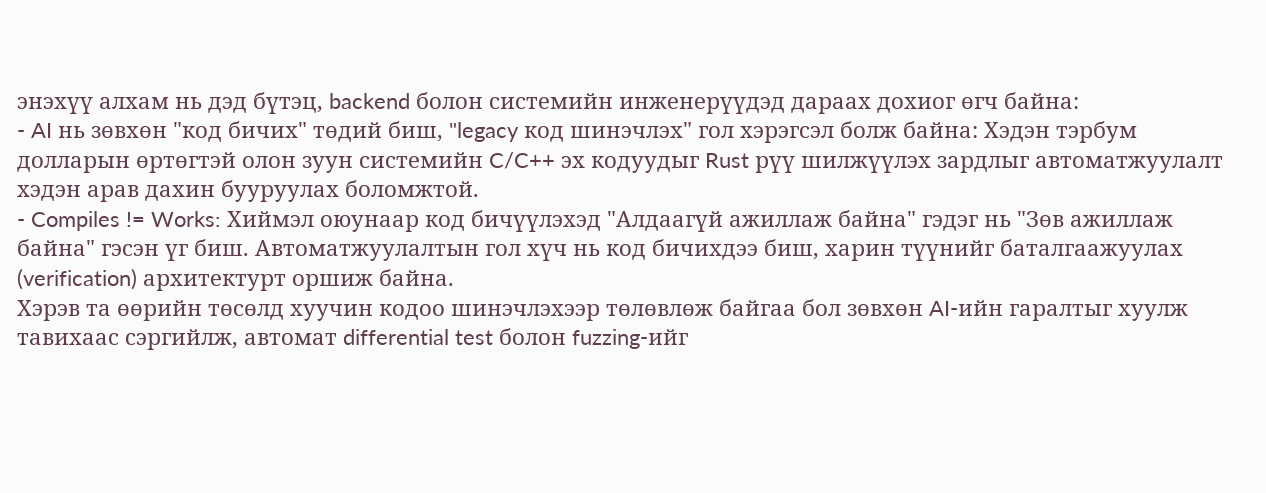энэхүү алхам нь дэд бүтэц, backend болон системийн инженерүүдэд дараах дохиог өгч байна:
- AI нь зөвхөн "код бичих" төдий биш, "legacy код шинэчлэх" гол хэрэгсэл болж байна: Хэдэн тэрбум долларын өртөгтэй олон зуун системийн C/C++ эх кодуудыг Rust рүү шилжүүлэх зардлыг автоматжуулалт хэдэн арав дахин бууруулах боломжтой.
- Compiles != Works: Хиймэл оюунаар код бичүүлэхэд "Алдаагүй ажиллаж байна" гэдэг нь "Зөв ажиллаж байна" гэсэн үг биш. Автоматжуулалтын гол хүч нь код бичихдээ биш, харин түүнийг баталгаажуулах (verification) архитектурт оршиж байна.
Хэрэв та өөрийн төсөлд хуучин кодоо шинэчлэхээр төлөвлөж байгаа бол зөвхөн AI-ийн гаралтыг хуулж тавихаас сэргийлж, автомат differential test болон fuzzing-ийг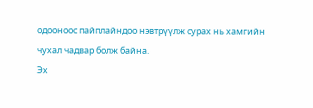одооноос пайплайндоо нэвтрүүлж сурах нь хамгийн чухал чадвар болж байна.
Эх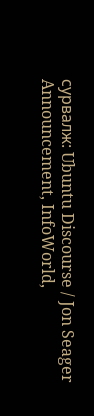сурвалж: Ubuntu Discourse / Jon Seager Announcement, InfoWorld,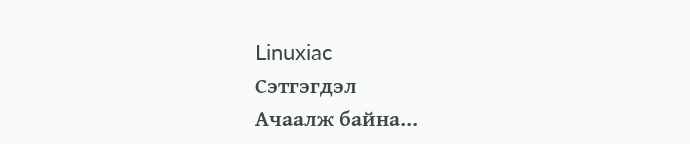Linuxiac
Сэтгэгдэл
Ачаалж байна...